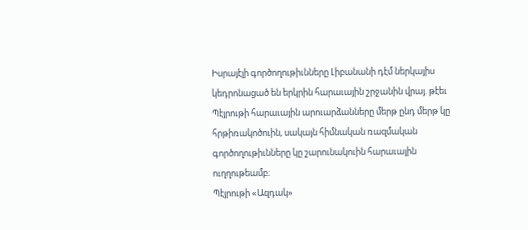Իսրայէլի գործողութիւնները Լիբանանի դէմ ներկայիս կեդրոնացած են երկրին հարաւային շրջանին վրայ. թէեւ Պէյրութի հարաւային արուարձանները մերթ ընդ մերթ կը հրթիռակոծուին, սակայն հիմնական ռազմական գործողութիւնները կը շարունակուին հարաւային ուղղութեամբ։
Պէյրութի «Ազդակ»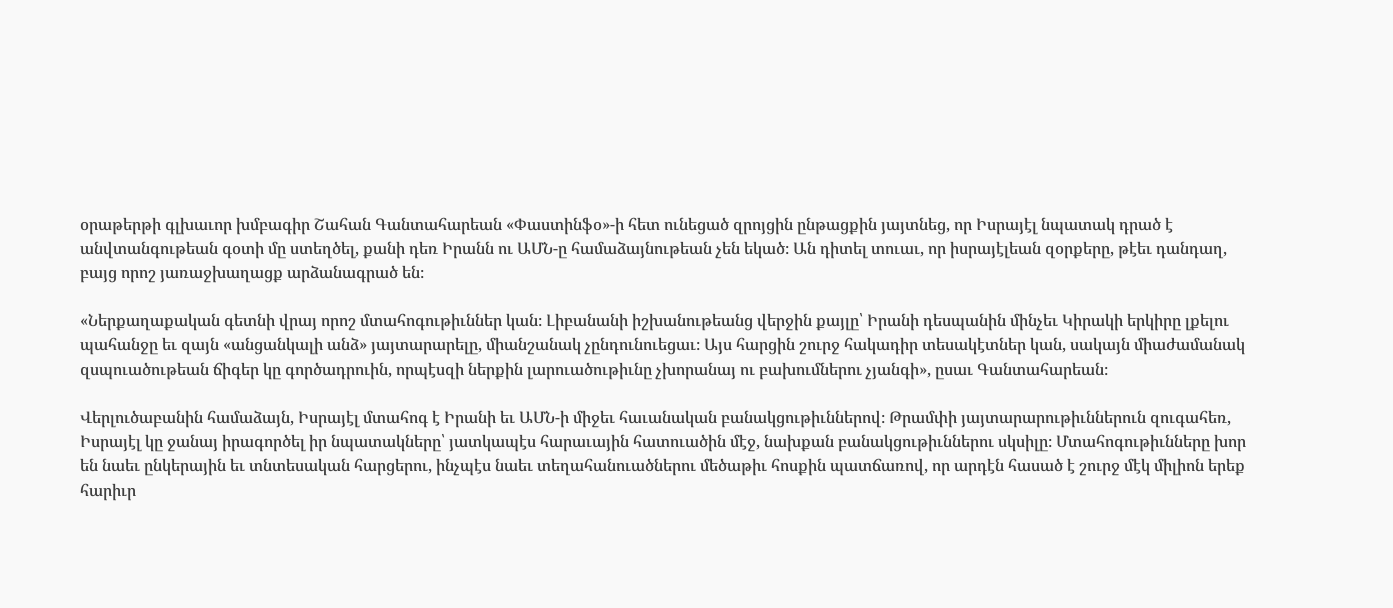օրաթերթի գլխաւոր խմբագիր Շահան Գանտահարեան «Փաստինֆօ»-ի հետ ունեցած զրոյցին ընթացքին յայտնեց, որ Իսրայէլ նպատակ դրած է անվտանգութեան գօտի մը ստեղծել, քանի դեռ Իրանն ու ԱՄՆ-ը համաձայնութեան չեն եկած։ Ան դիտել տուաւ, որ իսրայէլեան զօրքերը, թէեւ դանդաղ, բայց որոշ յառաջխաղացք արձանագրած են։

«Ներքաղաքական գետնի վրայ որոշ մտահոգութիւններ կան։ Լիբանանի իշխանութեանց վերջին քայլը՝ Իրանի դեսպանին մինչեւ Կիրակի երկիրը լքելու պահանջը եւ զայն «անցանկալի անձ» յայտարարելը, միանշանակ չընդունուեցաւ։ Այս հարցին շուրջ հակադիր տեսակէտներ կան, սակայն միաժամանակ զսպուածութեան ճիգեր կը գործադրուին, որպէսզի ներքին լարուածութիւնը չխորանայ ու բախումներու չյանգի», ըսաւ Գանտահարեան։

Վերլուծաբանին համաձայն, Իսրայէլ մտահոգ է Իրանի եւ ԱՄՆ-ի միջեւ հաւանական բանակցութիւններով։ Թրամփի յայտարարութիւններուն զուգահեռ, Իսրայէլ կը ջանայ իրագործել իր նպատակները՝ յատկապէս հարաւային հատուածին մէջ, նախքան բանակցութիւններու սկսիլը։ Մտահոգութիւնները խոր են նաեւ ընկերային եւ տնտեսական հարցերու, ինչպէս նաեւ տեղահանուածներու մեծաթիւ հոսքին պատճառով, որ արդէն հասած է շուրջ մէկ միլիոն երեք հարիւր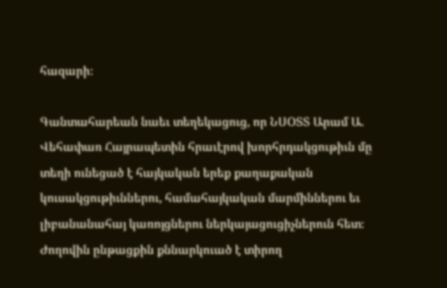հազարի։

Գանտահարեան նաեւ տեղեկացուց, որ ՆՍՕՏՏ Արամ Ա. Վեհափառ Հայրապետին հրաւէրով խորհրդակցութիւն մը տեղի ունեցած է հայկական երեք քաղաքական կուսակցութիւններու, համահայկական մարմիններու եւ լիբանանահայ կառոյցներու ներկայացուցիչներուն հետ։ Ժողովին ընթացքին քննարկուած է տիրող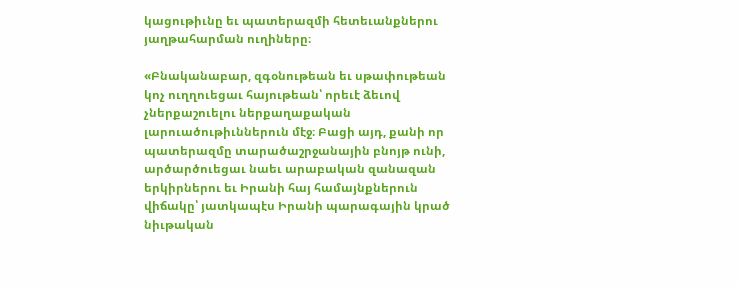կացութիւնը եւ պատերազմի հետեւանքներու յաղթահարման ուղիները։

«Բնականաբար, զգօնութեան եւ սթափութեան կոչ ուղղուեցաւ հայութեան՝ որեւէ ձեւով չներքաշուելու ներքաղաքական լարուածութիւններուն մէջ։ Բացի այդ, քանի որ պատերազմը տարածաշրջանային բնոյթ ունի, արծարծուեցաւ նաեւ արաբական զանազան երկիրներու եւ Իրանի հայ համայնքներուն վիճակը՝ յատկապէս Իրանի պարագային կրած նիւթական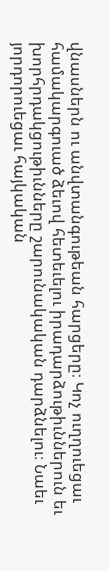վնասներն ու անվտանգութեան հարցերը։ Կոչ ուղղուեցաւ համակարգուած ձեւով հետեւելու իրադարձութիւններուն եւ խորհրդակցութիւնները շարունակական դարձնելու։ Նաեւ յորդորուեցաւ հայկական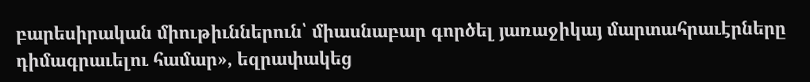բարեսիրական միութիւններուն՝ միասնաբար գործել յառաջիկայ մարտահրաւէրները դիմագրաւելու համար», եզրափակեց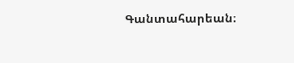Գանտահարեան։